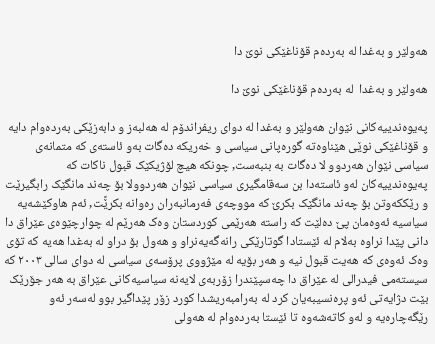ھەولێر و بەغدا لە بەردەم قۆناغێکی نوێ دا

ھەولێر و بەغدا  لە بەردەم قۆناغێکی نوێ دا

پەیوەندییەکانی نێوان ھەولێر و بەغدا لە دوای ریفراندۆم لە ھەلبەز و دابەزێکی بەردەوام دایە و قۆناغێکی نوێی ھێناوەتە گورەپانی سیاسی و خەریکە دەگات بەو ئاستەی کە متمانەی سیاسی نێوان ھەردوو لا دەگات بە بنبەست, چونکە ھیچ لۆژیکێک قبول ناکات کە پەیوەندییەکان لەو ئاستەدا بن سەقامگیری سیاسی نێوان ھەردوولا بۆ چەند مانگێک رابگیرێت و رێککەوتن بۆ چەند مانگێک بکرێ کە مووچەی فەرمانبەران رەوانە بکرێًت, ئەم ھاوکێشەیە سیاسیە ئەوەمان پێ دەلێت کە راستە ھەرێمی کوردستان وەک ھەرێم لە چوارچێوەی عێراق دا دانی پێدا نراوە بەلام لە ئێستادا گوتارێکی رانەگەیەنراو و ھەول بۆ دراو لە بەغدا ھەیە کە تۆی وەک ئەوەی کە ھەیت قبول نیە و ھەر بۆیە لە مێژووی پرۆسەی سیاسی لە دوای سالی ٢٠٠٣ کە سیستەمی فیدرالی لە عێراق دا چەسپێندرا زۆربەی لایەنە سیاسیەکانی عێراق بە ھەر جۆرێک بێت دژایەتی ئەو پرەنسیبەیان کرد لە بەرامبەریشدا کورد زۆر پێداگیر بوو لەسەر ئەو رێگەچارەیە و لەو کاتەشەوە تا ئێستا بەردەوام لە ھەولی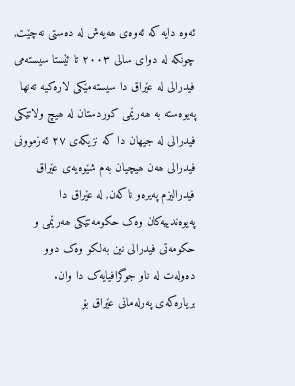ئەوە دایە کە ئەوەی ھەیەش لە دەستی نەچێت, چونکە لە دوای سالی ٢٠٠٣ تا ئێستا سیستەمی فیدرالی لە عێراق دا سیستەمێکی لارەکیە تەنھا پەیوەستە بە ھەرێمی کوردستان لە ھیچ ولاتێکی فیدرالی لە جیھان دا کە نزیکەی ٢٧ ئەزموونی فیدرالی ھەن ھیچیان بەم شێوەیەی عێراق فیدرالیزم پەیرەو ناکەن, لە عێراق دا پەیوەندییەکان وەک حکومەتێکی ھەرێمی و حکومەتی فیدرالی نین بەلکو وەک دوو دەولەت لە ناو جوگرافیایەک دا وان.
بریارەکەی پەرلەمانی عێراق بۆ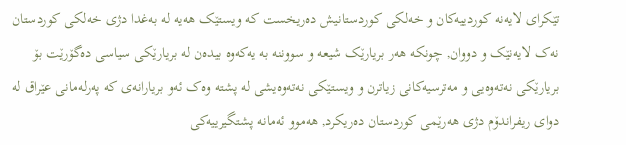تێکرای لایەنە کوردییەکان و خەلکی کوردستانیش دەریخست کە ویستێک ھەیە لە بەغدا دژی خەلکی کوردستان نەک لایەنێک و دووان, چونکە ھەر بریارێک شیعە و سووننە بە یەکەوە بیدەن لە بریارێکی سیاسی دەگۆرێت بۆ بریارێکی نەتەوەیی و مەترسیەکانی زیاترن و ویستێکی نەتەوەیشی لە پشتە وەک ئەو بریارانەی کە پەرلەمانی عێراق لە دوای ریفراندۆم دژی ھەرێمی کوردستان دەریکرد, ھەموو ئەمانە پشتگیرییەکی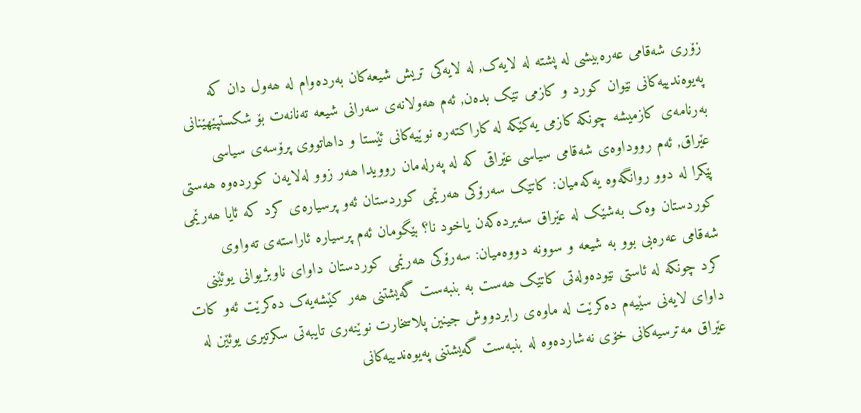زۆری شەقامی عەرەبیشی لە پشتە لە لایەک, لە لایەکی تریش شیعەکان بەردەوام لە ھەول دان کە پەیوەندییەکانی نێوان کورد و کازمی تێک بدەن, ئەم ھەولانەی سەرانی شیعە تەنانەت بۆ شکستپێھێنانی بەرنامەی کازمیشە چونکە کازمی یەکێکە لە کاراکتەرە نوێیەکانی ئێستا و داھاتووی پرۆسەی سیاسی عێراق, ئەم رووداوەی شەقامی سیاسی عێراقی کە لە پەرلەمان روویدا ھەر زوو لەلایەن کوردەوە ھەستی پێکرا لە دوو روانگەوە یەکەمیان: کاتێک سەرۆکی ھەرێمی کوردستان ئەو پرسیارەی کرد کە ئایا ھەرێمی کوردستان وەک بەشێک لە عێراق سەیردەکەن یاخود نا؟ بێگومان ئەم پرسیارە ئاراستەی تەواوی شەقامی عەرەبی بوو بە شیعە و سوونە دووەمیان: سەرۆکی ھەرێمی کوردستان داوای ناوبژیوانی یوئێنی کرد چونکە لە ئاستی نێودەولەتی کاتێک ھەست بە بنبەست گەیشتنی ھەر کێشەیەک دەکرێت ئەو کات داوای لایەنی سێیەم دەکرێت لە ماوەی رابردووش جینین پلاسخارت نوێنەری تایبەتی سکرتیری یوئێن لە عێراق مەترسیەکانی خۆی نەشاردەوە لە بنبەست گەیشتنی پەیوەندییەکانی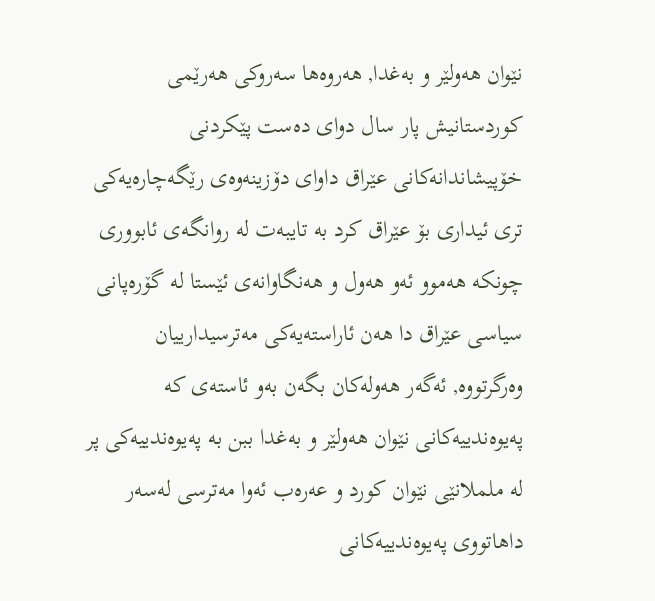نێوان ھەولێر و بەغدا, ھەروەھا سەروکی ھەرێمی کوردستانیش پار سال دوای دەست پێکردنی خۆپیشاندانەکانی عێراق داوای دۆزینەوەی رێگەچارەیەکی تری ئیداری بۆ عێراق کرد بە تایبەت لە روانگەی ئابووری چونکە ھەموو ئەو ھەول و ھەنگاوانەی ئێستا لە گۆرەپانی سیاسی عێراق دا ھەن ئاراستەیەکی مەترسیدارییان وەرگرتووە, ئەگەر ھەولەکان بگەن بەو ئاستەی کە پەیوەندییەکانی نێوان ھەولێر و بەغدا ببن بە پەیوەندییەکی پر لە ململانێی نێوان کورد و عەرەب ئەوا مەترسی لەسەر داھاتووی پەیوەندییەکانی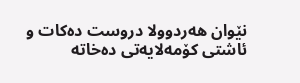نێوان ھەردوولا دروست دەکات و ئاشتی کۆمەلایەتی دەخاتە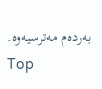بەردەم مەترسیەوە.
Top